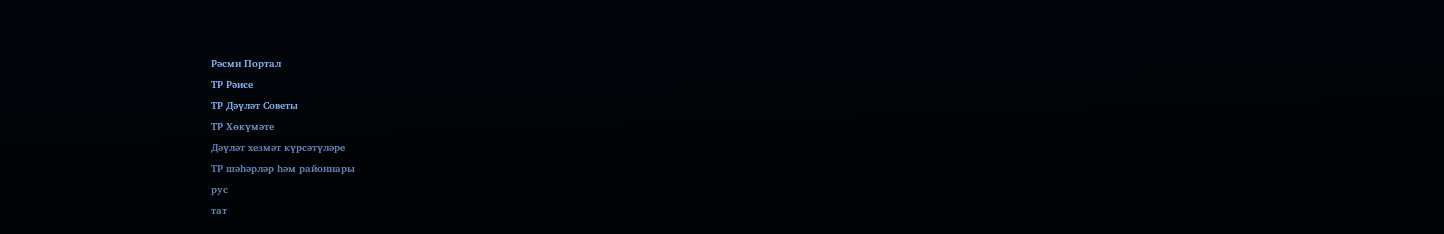Рәсми Портал
ТР Рәисе
ТР Дәүләт Советы
ТР Хөкүмәте
Дәүләт хезмәт күрсәтүләре
ТР шәһәрләр һәм районнары
рус
тат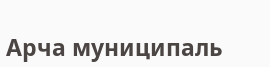Арча муниципаль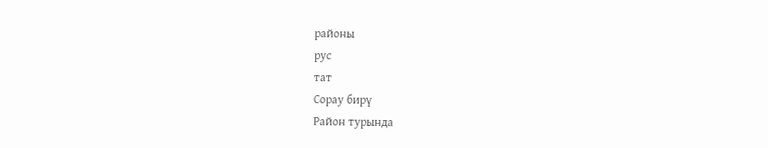районы
рус
тат
Сорау бирү
Район турында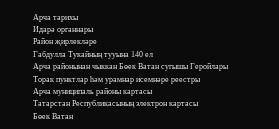Арча тарихы
Идарә органнары
Район җирлекләре
Габдулла Тукайның тууына 140 ел
Арча районынан чыккан Бөек Ватан сугышы Геройлары
Торак пунктлар һәм урамнар исемнәре реестры
Арча муниципаль районы картасы
Татарстан Республикасының электрон картасы
Бөек Ватан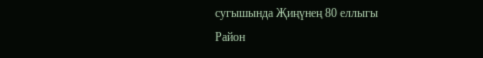сугышында Җиңүнең 80 еллыгы
Район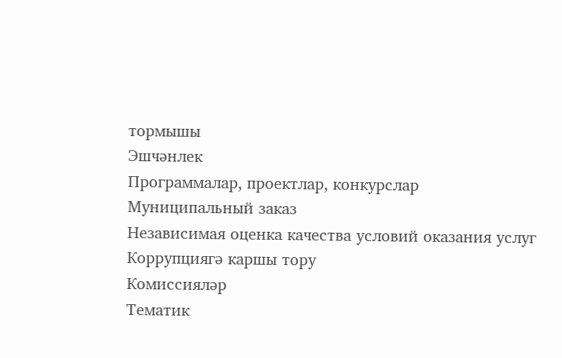тормышы
Эшчәнлек
Программалар, проектлар, конкурслар
Муниципальный заказ
Независимая оценка качества условий оказания услуг
Коррупциягә каршы тору
Комиссияләр
Тематик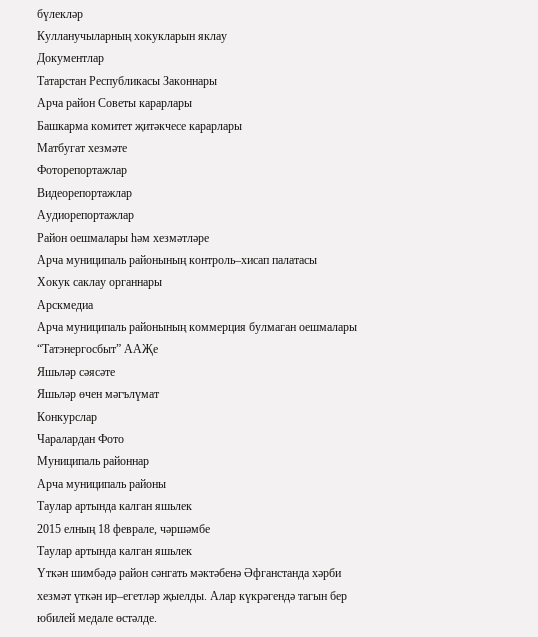бүлекләр
Кулланучыларның хокукларын яклау
Документлар
Татарстан Республикасы Законнары
Арча район Советы карарлары
Башкарма комитет җитәкчесе карарлары
Матбугат хезмәте
Фоторепортажлар
Видеорепортажлар
Аудиорепортажлар
Район оешмалары һәм хезмәтләре
Арча муниципаль районының контроль–хисап палатасы
Хокук саклау органнары
Арскмедиа
Арча муниципаль районының коммерция булмаган оешмалары
“Татэнергосбыт” ААҖе
Яшьләр сәясәте
Яшьләр өчен мәгълүмат
Конкурслар
Чаралардан Фото
Муниципаль районнар
Арча муниципаль районы
Таулар артында калган яшьлек
2015 елның 18 феврале, чәршәмбе
Таулар артында калган яшьлек
Үткән шимбәдә район сәнгать мәктәбенә Әфганстанда хәрби хезмәт үткән ир–егетләр җыелды. Алар күкрәгендә тагын бер юбилей медале өстәлде.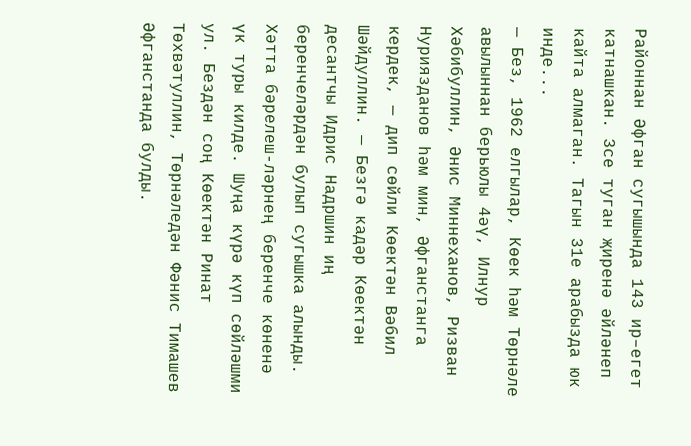Районнан Әфган сугышында 143 ир–егет катнашкан. 3се туган җиренә әйләнеп кайта алмаган. Тагын 31е арабызда юк инде...
— Без, 1962 елгылар, Көек һәм Төрнәле авылыннан берьюлы 4әү, Илнур Хәбибуллин, Әнис Миннеханов, Ризван Нуриязданов һәм мин, Әфганстанга кердек, — дип сөйли Көектән Вәбил Шәйдуллин. — Безгә кадәр Көектән десантчы Идрис Надршин иң беренчеләрдән булып сугышка алынды. Хәтта бәрелеш-ләрнең беренче көненә үк туры килде. Шуңа күрә күп сөйләшми ул. Бездән соң Көектән Ринат Төхвәтуллин, Төрнәледән Фәнис Тимашев Әфганстанда булды.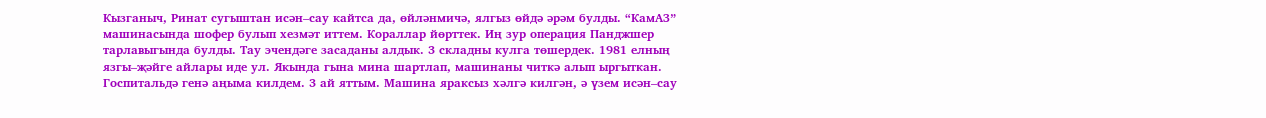Кызганыч, Ринат сугыштан исән–сау кайтса да, өйләнмичә, ялгыз өйдә әрәм булды. “КамАЗ” машинасында шофер булып хезмәт иттем. Кораллар йөрттек. Иң зур операция Панджшер тарлавыгында булды. Тау эчендәге засаданы алдык. 3 складны кулга төшердек. 1981 елның язгы–җәйге айлары иде ул. Якында гына мина шартлап, машинаны читкә алып ыргыткан. Госпитальдә генә аңыма килдем. 3 ай яттым. Машина яраксыз хәлгә килгән, ә үзем исән–сау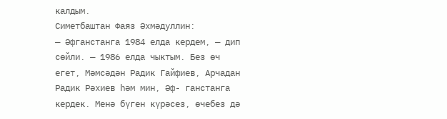калдым.
Симетбаштан Фаяз Әхмәдуллин:
— Әфганстанга 1984 елда кердем, — дип сөйли. — 1986 елда чыктым. Без өч егет, Мәмсәдән Радик Гайфиев, Арчадан Радик Рәхиев һәм мин, Әф- ганстанга кердек. Менә бүген күрәсез, өчебез дә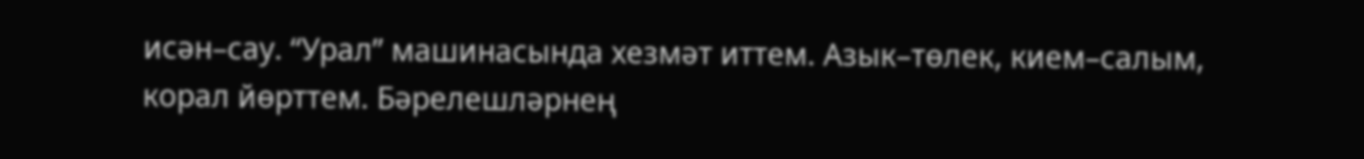исән–сау. “Урал” машинасында хезмәт иттем. Азык–төлек, кием–салым, корал йөрттем. Бәрелешләрнең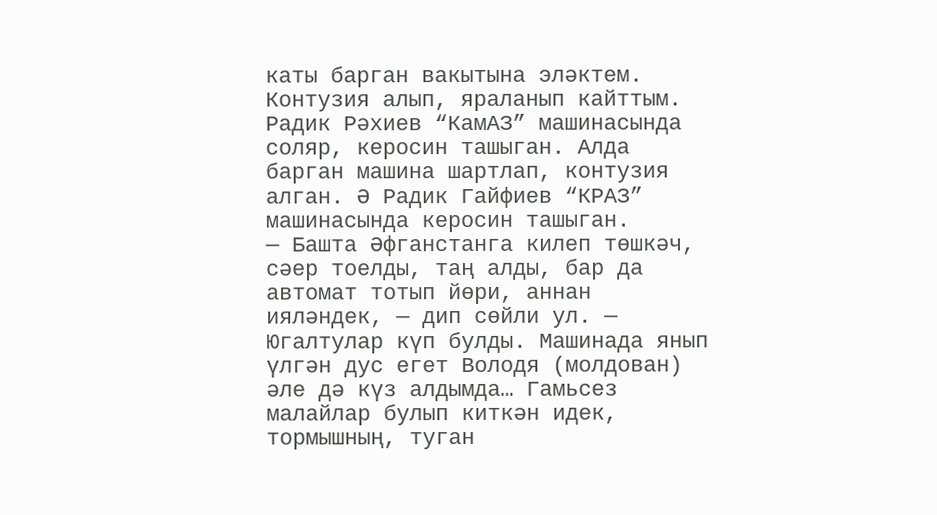каты барган вакытына эләктем. Контузия алып, яраланып кайттым.
Радик Рәхиев “КамАЗ” машинасында соляр, керосин ташыган. Алда барган машина шартлап, контузия алган. Ә Радик Гайфиев “КРАЗ” машинасында керосин ташыган.
— Башта Әфганстанга килеп төшкәч, сәер тоелды, таң алды, бар да автомат тотып йөри, аннан ияләндек, — дип сөйли ул. — Югалтулар күп булды. Машинада янып үлгән дус егет Володя (молдован) әле дә күз алдымда… Гамьсез малайлар булып киткән идек, тормышның, туган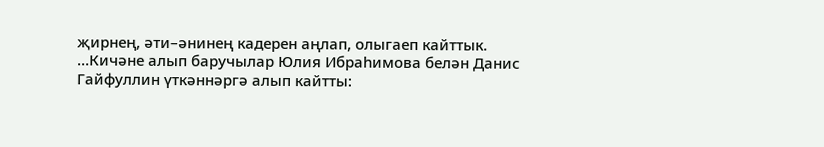җирнең, әти–әнинең кадерен аңлап, олыгаеп кайттык.
…Кичәне алып баручылар Юлия Ибраһимова белән Данис Гайфуллин үткәннәргә алып кайтты: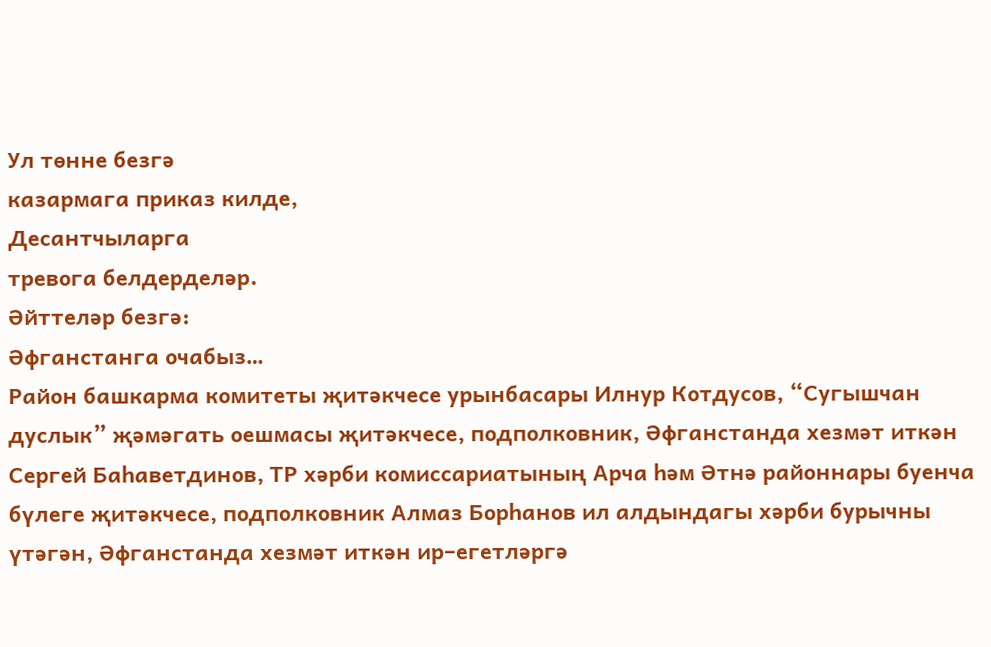Ул төнне безгә
казармага приказ килде,
Десантчыларга
тревога белдерделәр.
Әйттеләр безгә:
Әфганстанга очабыз…
Район башкарма комитеты җитәкчесе урынбасары Илнур Котдусов, “Сугышчан дуслык” җәмәгать оешмасы җитәкчесе, подполковник, Әфганстанда хезмәт иткән Сергей Баһаветдинов, ТР хәрби комиссариатының Арча һәм Әтнә районнары буенча бүлеге җитәкчесе, подполковник Алмаз Борһанов ил алдындагы хәрби бурычны үтәгән, Әфганстанда хезмәт иткән ир–егетләргә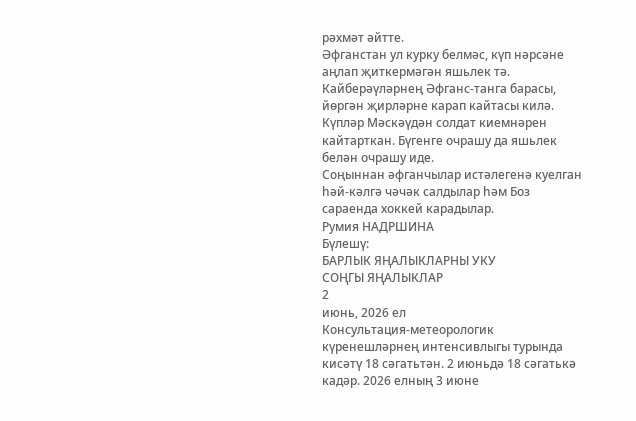рәхмәт әйтте.
Әфганстан ул курку белмәс, күп нәрсәне аңлап җиткермәгән яшьлек тә. Кайберәүләрнең Әфганс-танга барасы, йөргән җирләрне карап кайтасы килә. Күпләр Мәскәүдән солдат киемнәрен кайтарткан. Бүгенге очрашу да яшьлек белән очрашу иде.
Соңыннан әфганчылар истәлегенә куелган һәй-кәлгә чәчәк салдылар һәм Боз сараенда хоккей карадылар.
Румия НАДРШИНА
Бүлешү:
БАРЛЫК ЯҢАЛЫКЛАРНЫ УКУ
СОҢГЫ ЯҢАЛЫКЛАР
2
июнь, 2026 ел
Консультация-метеорологик күренешләрнең интенсивлыгы турында кисәтү 18 сәгатьтән. 2 июньдә 18 сәгатькә кадәр. 2026 елның 3 июне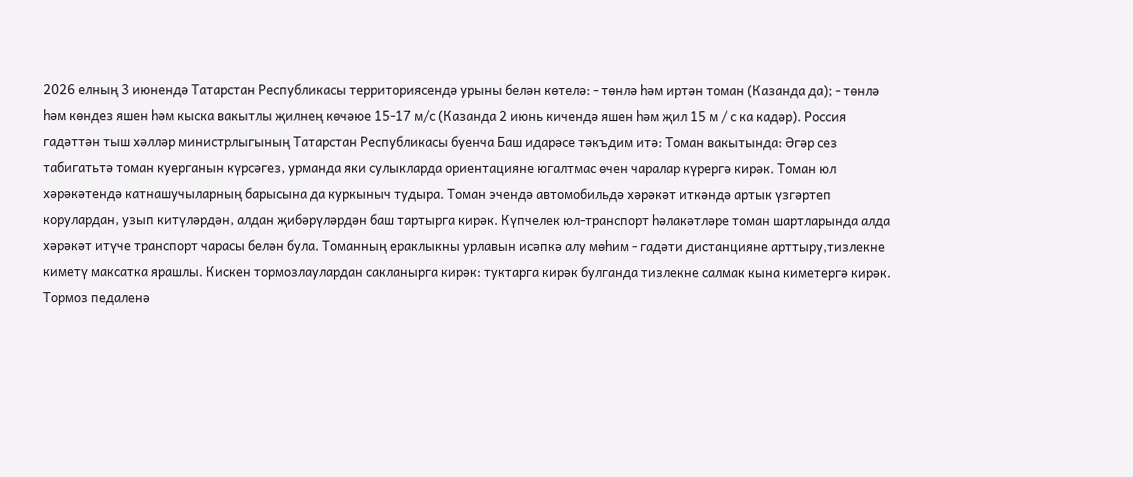2026 елның 3 июнендә Татарстан Республикасы территориясендә урыны белән көтелә: - төнлә һәм иртән томан (Казанда да); - төнлә һәм көндез яшен һәм кыска вакытлы җилнең көчәюе 15-17 м/с (Казанда 2 июнь кичендә яшен һәм җил 15 м / с ка кадәр). Россия гадәттән тыш хәлләр министрлыгының Татарстан Республикасы буенча Баш идарәсе тәкъдим итә: Томан вакытында: Әгәр сез табигатьтә томан куерганын күрсәгез, урманда яки сулыкларда ориентацияне югалтмас өчен чаралар күрергә кирәк. Томан юл хәрәкәтендә катнашучыларның барысына да куркыныч тудыра. Томан эчендә автомобильдә хәрәкәт иткәндә артык үзгәртеп корулардан, узып китүләрдән, алдан җибәрүләрдән баш тартырга кирәк. Күпчелек юл-транспорт һәлакәтләре томан шартларында алда хәрәкәт итүче транспорт чарасы белән була. Томанның ераклыкны урлавын исәпкә алу мөһим - гадәти дистанцияне арттыру,тизлекне киметү максатка ярашлы. Кискен тормозлаулардан сакланырга кирәк: туктарга кирәк булганда тизлекне салмак кына киметергә кирәк. Тормоз педаленә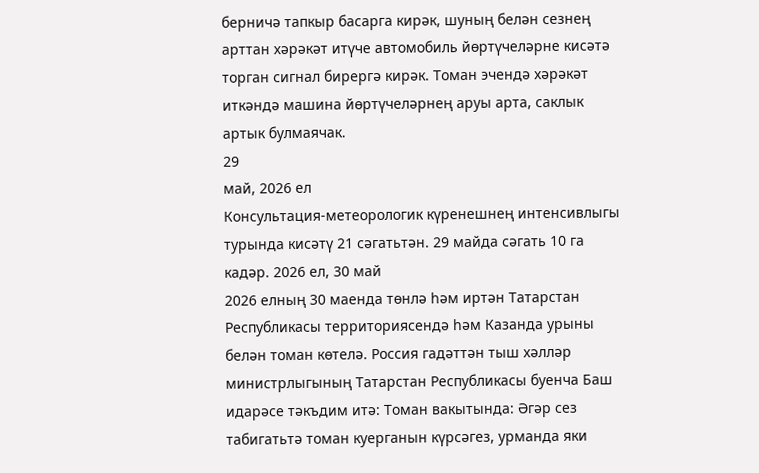берничә тапкыр басарга кирәк, шуның белән сезнең арттан хәрәкәт итүче автомобиль йөртүчеләрне кисәтә торган сигнал бирергә кирәк. Томан эчендә хәрәкәт иткәндә машина йөртүчеләрнең аруы арта, саклык артык булмаячак.
29
май, 2026 ел
Консультация-метеорологик күренешнең интенсивлыгы турында кисәтү 21 сәгатьтән. 29 майда сәгать 10 га кадәр. 2026 ел, 30 май
2026 елның 30 маенда төнлә һәм иртән Татарстан Республикасы территориясендә һәм Казанда урыны белән томан көтелә. Россия гадәттән тыш хәлләр министрлыгының Татарстан Республикасы буенча Баш идарәсе тәкъдим итә: Томан вакытында: Әгәр сез табигатьтә томан куерганын күрсәгез, урманда яки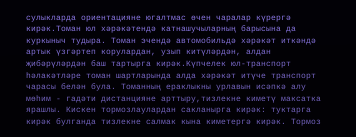сулыкларда ориентацияне югалтмас өчен чаралар күрергә кирәк.Томан юл хәрәкәтендә катнашучыларның барысына да куркыныч тудыра. Томан эчендә автомобильдә хәрәкәт иткәндә артык үзгәртеп корулардан, узып китүләрдән, алдан җибәрүләрдән баш тартырга кирәк.Күпчелек юл-транспорт һәлакәтләре томан шартларында алда хәрәкәт итүче транспорт чарасы белән була. Томанның ераклыкны урлавын исәпкә алу мөһим - гадәти дистанцияне арттыру,тизлекне киметү максатка ярашлы. Кискен тормозлаулардан сакланырга кирәк: туктарга кирәк булганда тизлекне салмак кына киметергә кирәк. Тормоз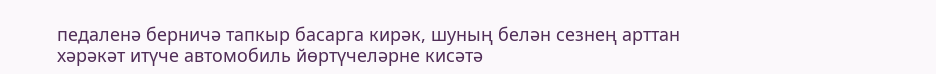педаленә берничә тапкыр басарга кирәк, шуның белән сезнең арттан хәрәкәт итүче автомобиль йөртүчеләрне кисәтә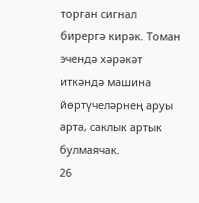торган сигнал бирергә кирәк. Томан эчендә хәрәкәт иткәндә машина йөртүчеләрнең аруы арта, саклык артык булмаячак.
26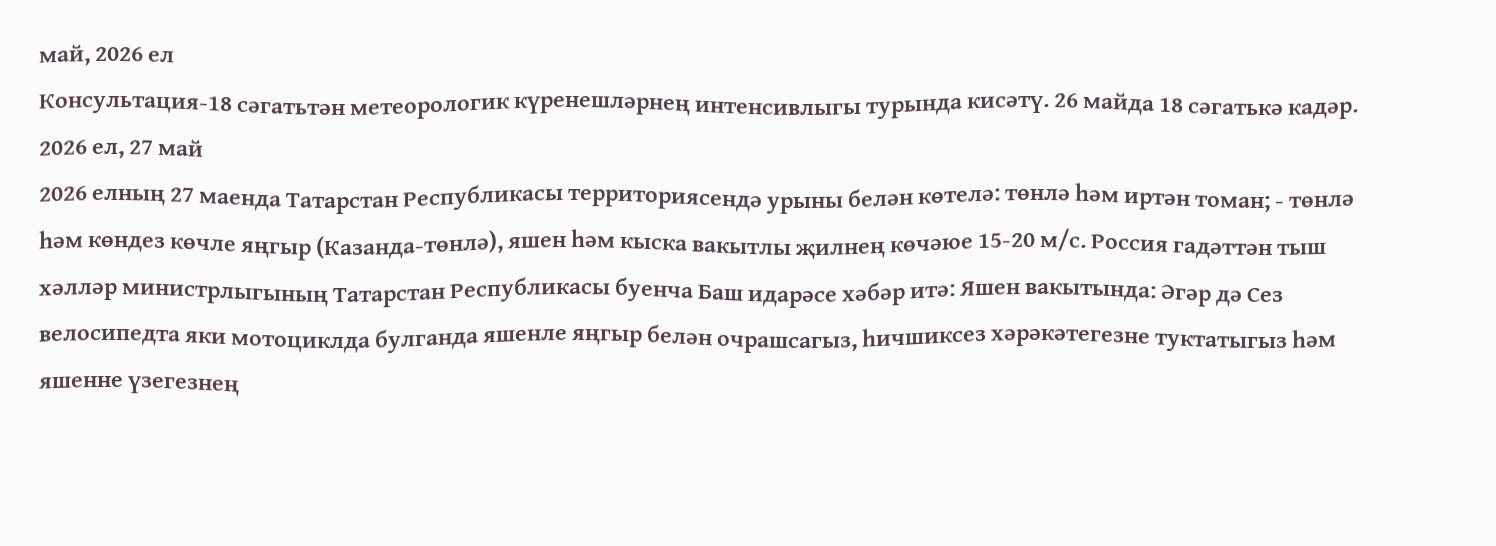май, 2026 ел
Консультация-18 сәгатьтән метеорологик күренешләрнең интенсивлыгы турында кисәтү. 26 майда 18 сәгатькә кадәр. 2026 ел, 27 май
2026 елның 27 маенда Татарстан Республикасы территориясендә урыны белән көтелә: төнлә һәм иртән томан; - төнлә һәм көндез көчле яңгыр (Казанда-төнлә), яшен һәм кыска вакытлы җилнең көчәюе 15-20 м/с. Россия гадәттән тыш хәлләр министрлыгының Татарстан Республикасы буенча Баш идарәсе хәбәр итә: Яшен вакытында: Әгәр дә Сез велосипедта яки мотоциклда булганда яшенле яңгыр белән очрашсагыз, һичшиксез хәрәкәтегезне туктатыгыз һәм яшенне үзегезнең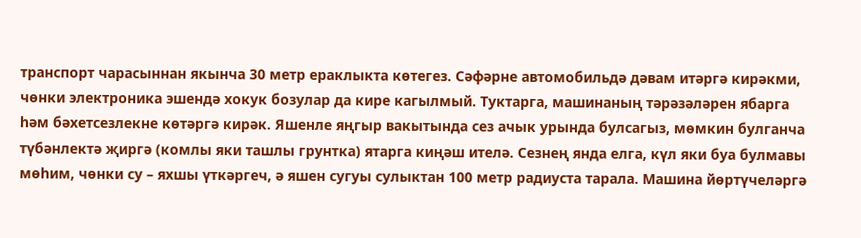транспорт чарасыннан якынча 30 метр ераклыкта көтегез. Сәфәрне автомобильдә дәвам итәргә кирәкми, чөнки электроника эшендә хокук бозулар да кире кагылмый. Туктарга, машинаның тәрәзәләрен ябарга һәм бәхетсезлекне көтәргә кирәк. Яшенле яңгыр вакытында сез ачык урында булсагыз, мөмкин булганча түбәнлектә җиргә (комлы яки ташлы грунтка) ятарга киңәш ителә. Сезнең янда елга, күл яки буа булмавы мөһим, чөнки су – яхшы үткәргеч, ә яшен сугуы сулыктан 100 метр радиуста тарала. Машина йөртүчеләргә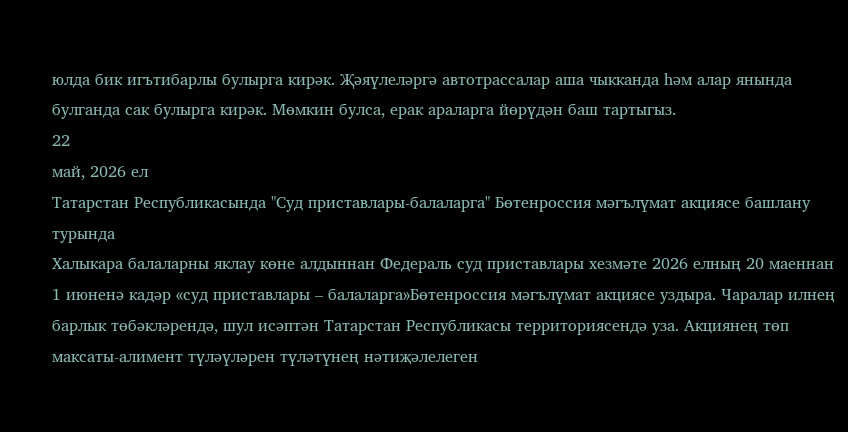юлда бик игътибарлы булырга кирәк. Җәяүлеләргә автотрассалар аша чыкканда һәм алар янында булганда сак булырга кирәк. Мөмкин булса, ерак араларга йөрүдән баш тартыгыз.
22
май, 2026 ел
Татарстан Республикасында "Суд приставлары-балаларга" Бөтенроссия мәгълүмат акциясе башлану турында
Халыкара балаларны яклау көне алдыннан Федераль суд приставлары хезмәте 2026 елның 20 маеннан 1 июненә кадәр «суд приставлары – балаларга»Бөтенроссия мәгълүмат акциясе уздыра. Чаралар илнең барлык төбәкләрендә, шул исәптән Татарстан Республикасы территориясендә уза. Акциянең төп максаты-алимент түләүләрен түләтүнең нәтиҗәлелеген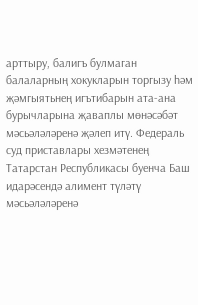арттыру, балигъ булмаган балаларның хокукларын торгызу һәм җәмгыятьнең игътибарын ата-ана бурычларына җаваплы мөнәсәбәт мәсьәләләренә җәлеп итү. Федераль суд приставлары хезмәтенең Татарстан Республикасы буенча Баш идарәсендә алимент түләтү мәсьәләләренә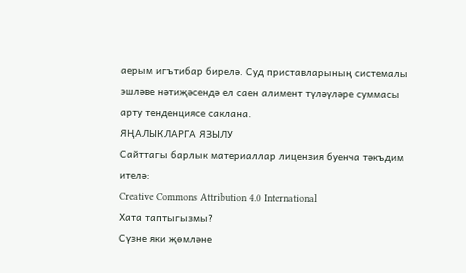аерым игътибар бирелә. Суд приставларының системалы эшләве нәтиҗәсендә ел саен алимент түләүләре суммасы арту тенденциясе саклана.
ЯҢАЛЫКЛАРГА ЯЗЫЛУ
Сайттагы барлык материаллар лицензия буенча тәкъдим ителә:
Creative Commons Attribution 4.0 International
Хата таптыгызмы?
Сүзне яки җөмләне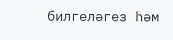билгеләгез һәм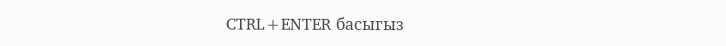CTRL+ENTER басыгыз